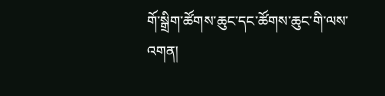གོ་སྒྲིག་ཚོགས་ཆུང་དང་ཚོགས་ཆུང་གི་ལས་འགན།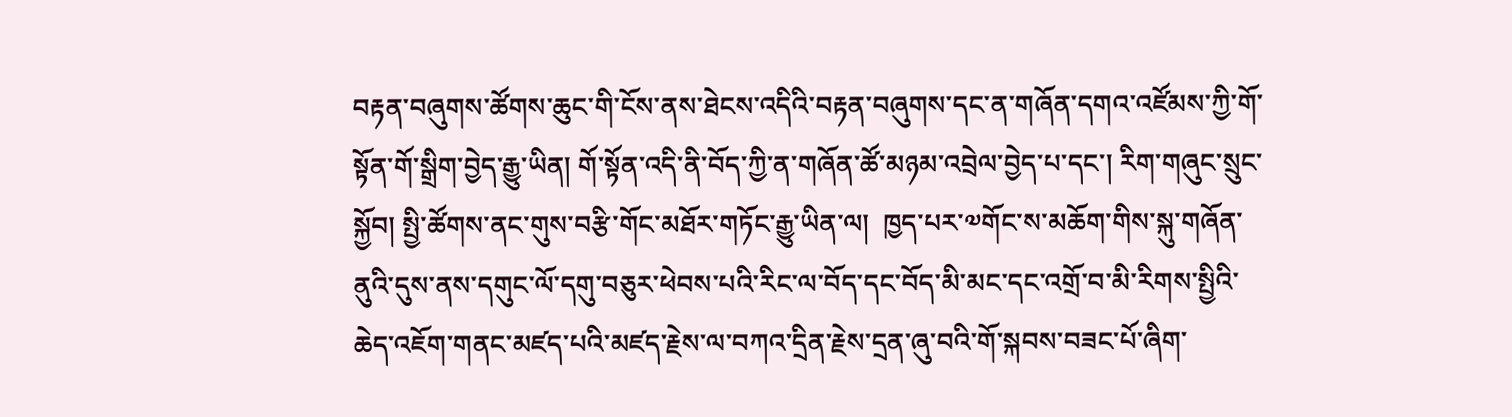བརྟན་བཞུགས་ཚོགས་ཆུང་གི་ངོས་ནས་ཐེངས་འདིའི་བརྟན་བཞུགས་དང་ན་གཞོན་དགའ་འཛོམས་ཀྱི་གོ་སྟོན་གོ་སྒྲིག་བྱེད་རྒྱུ་ཡིན། གོ་སྟོན་འདི་ནི་བོད་ཀྱི་ན་གཞོན་ཚོ་མཉམ་འབྲེལ་བྱེད་པ་དང་། རིག་གཞུང་སྲུང་སྐྱོབ། སྤྱི་ཚོགས་ནང་གུས་བརྩི་གོང་མཐོར་གཏོང་རྒྱུ་ཡིན་ལ།  ཁྱད་པར་༧གོང་ས་མཆོག་གིས་སྐུ་གཞོན་ནུའི་དུས་ནས་དགུང་ལོ་དགུ་བཅུར་ཕེབས་པའི་རིང་ལ་བོད་དང་བོད་མི་མང་དང་འགྲོ་བ་མི་རིགས་སྤྱིའི་ཆེད་འཇོག་གནང་མཛད་པའི་མཛད་རྗེས་ལ་བཀའ་དྲིན་རྗེས་དྲན་ཞུ་བའི་གོ་སྐབས་བཟང་པོ་ཞིག་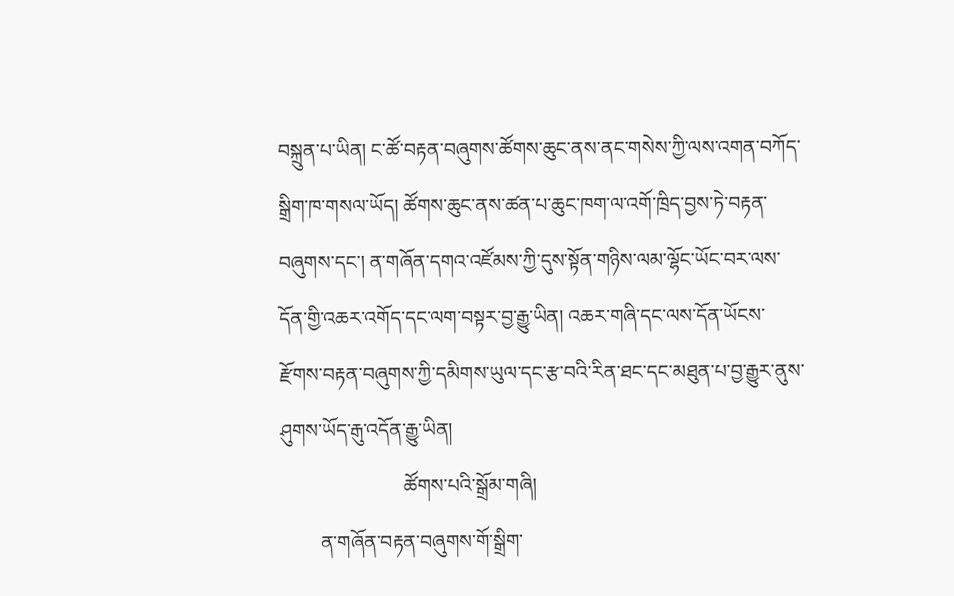བསྐྲུན་པ་ཡིན། ང་ཚོ་བརྟན་བཞུགས་ཚོགས་ཆུང་ནས་ནང་གསེས་ཀྱི་ལས་འགན་བཀོད་སྒྲིག་ཁ་གསལ་ཡོད། ཚོགས་ཆུང་ནས་ཚན་པ་ཆུང་ཁག་ལ་འགོ་ཁྲིད་བྱས་ཏེ་བརྟན་བཞུགས་དང་། ན་གཞོན་དགའ་འཛོམས་ཀྱི་དུས་སྟོན་གཉིས་ལམ་ལྷོང་ཡོང་བར་ལས་དོན་གྱི་འཆར་འགོད་དང་ལག་བསྟར་བྱ་རྒྱུ་ཡིན། འཆར་གཞི་དང་ལས་དོན་ཡོངས་རྫོགས་བརྟན་བཞུགས་ཀྱི་དམིགས་ཡུལ་དང་རྩ་བའི་རིན་ཐང་དང་མཐུན་པ་བྱ་རྒྱུར་ནུས་ཤུགས་ཡོད་རྒུ་འདོན་རྒྱུ་ཡིན།
                         ཚོགས་པའི་སྒྲོམ་གཞི།
        ན་གཞོན་བརྟན་བཞུགས་གོ་སྒྲིག་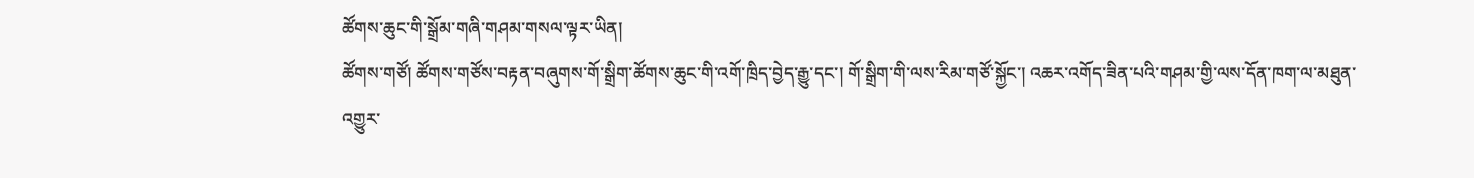ཚོགས་ཆུང་གི་སྒྲོམ་གཞི་གཤམ་གསལ་ལྟར་ཡིན།
ཚོགས་གཙོ། ཚོགས་གཙོས་བརྟན་བཞུགས་གོ་སྒྲིག་ཚོགས་ཆུང་གི་འགོ་ཁྲིད་བྱེད་རྒྱུ་དང་། གོ་སྒྲིག་གི་ལས་རིམ་གཙོ་སྐྱོང་། འཆར་འགོད་ཟིན་པའི་གཤམ་གྱི་ལས་དོན་ཁག་ལ་མཐུན་འགྱུར་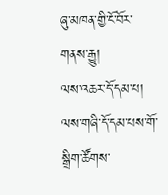ཞུ་མཁན་གྱི་ངོ་བོར་གནས་རྒྱུ།
ལས་འཆར་དོ་དམ་པ། ལས་གཞི་དོ་དམ་པས་གོ་སྒྲིག་ཚོགས་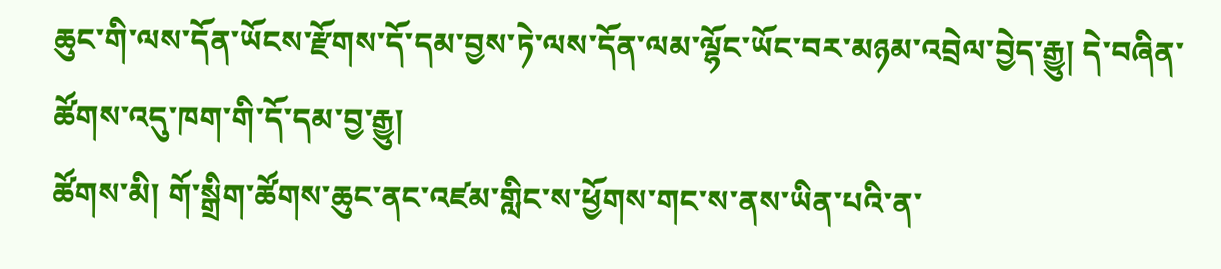ཆུང་གི་ལས་དོན་ཡོངས་རྫོགས་དོ་དམ་བྱས་ཏེ་ལས་དོན་ལམ་ལྷོང་ཡོང་བར་མཉམ་འབྲེལ་བྱེད་རྒྱུ། དེ་བཞིན་ཚོགས་འདུ་ཁག་གི་དོ་དམ་བྱ་རྒྱུ།
ཚོགས་མི། གོ་སྒྲིག་ཚོགས་ཆུང་ནང་འཛམ་གླིང་ས་ཕྱོགས་གང་ས་ནས་ཡིན་པའི་ན་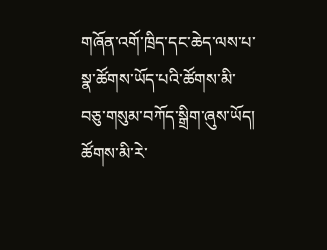གཞོན་འགོ་ཁྲིད་དང་ཆེད་ལས་པ་སྣ་ཚོགས་ཡོད་པའི་ཚོགས་མི་བཅུ་གསུམ་བཀོད་སྒྲིག་ཞུས་ཡོད། ཚོགས་མི་རེ་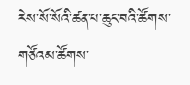རེས་སོ་སོའི་ཚན་པ་ཆུང་བའི་ཚོགས་གཙོའམ་ཚོགས་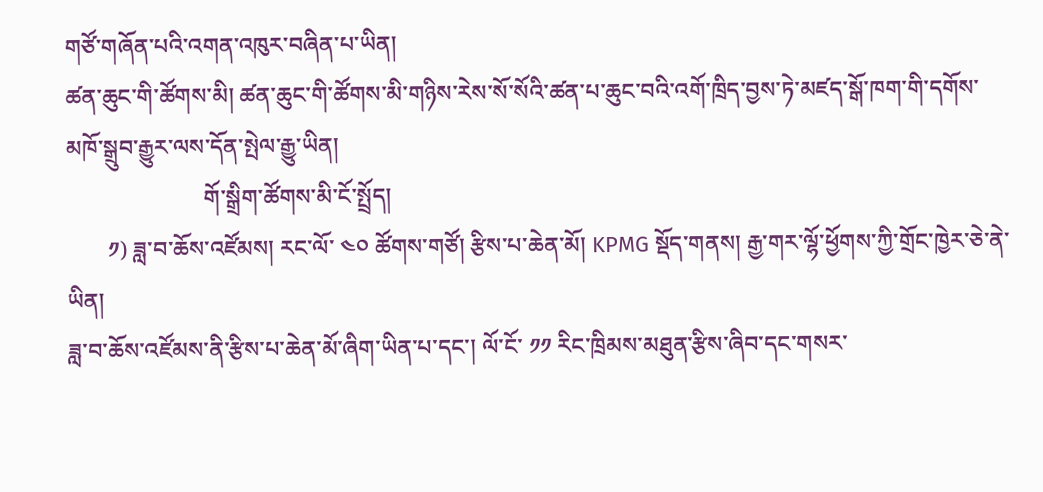གཙོ་གཞོན་པའི་འགན་འཁུར་བཞིན་པ་ཡིན།
ཚན་ཆུང་གི་ཚོགས་མི། ཚན་ཆུང་གི་ཚོགས་མི་གཉིས་རེས་སོ་སོའི་ཚན་པ་ཆུང་བའི་འགོ་ཁྲིད་བྱས་ཏེ་མཛད་སྒོ་ཁག་གི་དགོས་མཁོ་སྒྲུབ་རྒྱུར་ལས་དོན་སྤེལ་རྒྱུ་ཡིན།
                        གོ་སྒྲིག་ཚོགས་མི་ངོ་སྤྲོད།
       ༡) ཟླ་བ་ཆོས་འཛོམས། རང་ལོ་ ༤༠ ཚོགས་གཙོ། རྩིས་པ་ཆེན་མོ། KPMG སྡོད་གནས། རྒྱ་གར་ལྷོ་ཕྱོགས་ཀྱི་གྲོང་ཁྱེར་ཅེ་ནེ་ཡིན།
ཟླ་བ་ཆོས་འཛོམས་ནི་རྩིས་པ་ཆེན་མོ་ཞིག་ཡིན་པ་དང་། ལོ་ངོ་ ༡༡ རིང་ཁྲིམས་མཐུན་རྩིས་ཞིབ་དང་གསར་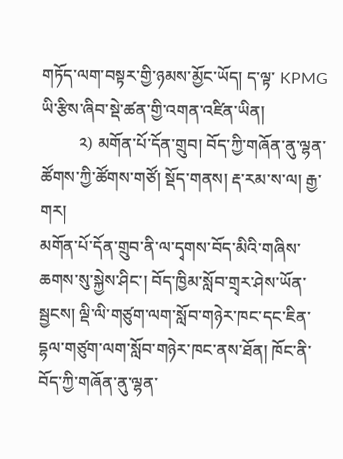གཏོད་ལག་བསྟར་གྱི་ཉམས་མྱོང་ཡོད། ད་ལྟ་ KPMG ཡི་རྩིས་ཞིབ་སྡེ་ཚན་གྱི་འགན་འཛིན་ཡིན།
         ༢) མགོན་པོ་དོན་གྲུབ། བོད་ཀྱི་གཞོན་ནུ་ལྷན་ཚོགས་ཀྱི་ཚོགས་གཙོ། སྡོད་གནས། རྡ་རམ་ས་ལ། རྒྱ་གར།
མགོན་པོ་དོན་གྲུབ་ནི་ལ་དྭགས་བོད་མིའི་གཞིས་ཆགས་སུ་སྐྱེས་ཤིང་། བོད་ཁྱིམ་སློབ་གྲྭར་ཤེས་ཡོན་སྦྱངས། ལྡི་ལི་གཙུག་ལག་སློབ་གཉེར་ཁང་དང་ཇིན་དྷལ་གཙུག་ལག་སློབ་གཉེར་ཁང་ནས་ཐོན། ཁོང་ནི་བོད་ཀྱི་གཞོན་ནུ་ལྷན་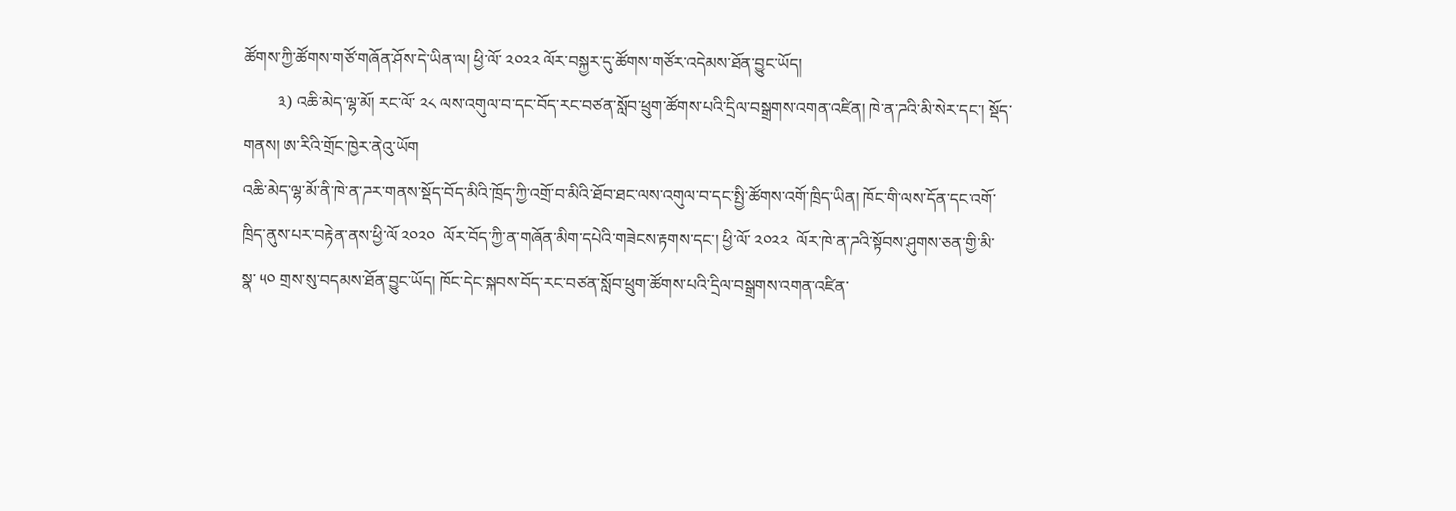ཚོགས་ཀྱི་ཚོགས་གཙོ་གཞོན་ཤོས་དེ་ཡིན་ལ། ཕྱི་ལོ་ ༢༠༢༢ ལོར་བསྐྱར་དུ་ཚོགས་གཙོར་འདེམས་ཐོན་བྱུང་ཡོད།
        ༣) འཆི་མེད་ལྷ་མོ། རང་ལོ་ ༢༨ ལས་འགུལ་བ་དང་བོད་རང་བཙན་སློབ་ཕྲུག་ཚོགས་པའི་དྲིལ་བསྒྲགས་འགན་འཛིན། ཁེ་ན་ཌའི་མི་སེར་དང་། སྡོད་གནས། ཨ་རིའི་གྲོང་ཁྱེར་ནེའུ་ཡོག
འཆི་མེད་ལྷ་མོ་ནི་ཁེ་ན་ཌར་གནས་སྡོད་བོད་མིའི་ཁྲོད་ཀྱི་འགྲོ་བ་མིའི་ཐོབ་ཐང་ལས་འགུལ་བ་དང་སྤྱི་ཚོགས་འགོ་ཁྲིད་ཡིན། ཁོང་གི་ལས་དོན་དང་འགོ་ཁྲིད་ནུས་པར་བརྟེན་ནས་ཕྱི་ལོ ༢༠༢༠  ལོར་བོད་ཀྱི་ན་གཞོན་མིག་དཔེའི་གཟེངས་རྟགས་དང་། ཕྱི་ལོ་ ༢༠༢༢  ལོར་ཁེ་ན་ཌའི་སྟོབས་ཤུགས་ཅན་གྱི་མི་སྣ་ ༥༠ གྲས་སུ་བདམས་ཐོན་བྱུང་ཡོད། ཁོང་དེང་སྐབས་བོད་རང་བཙན་སློབ་ཕྲུག་ཚོགས་པའི་དྲིལ་བསྒྲགས་འགན་འཛིན་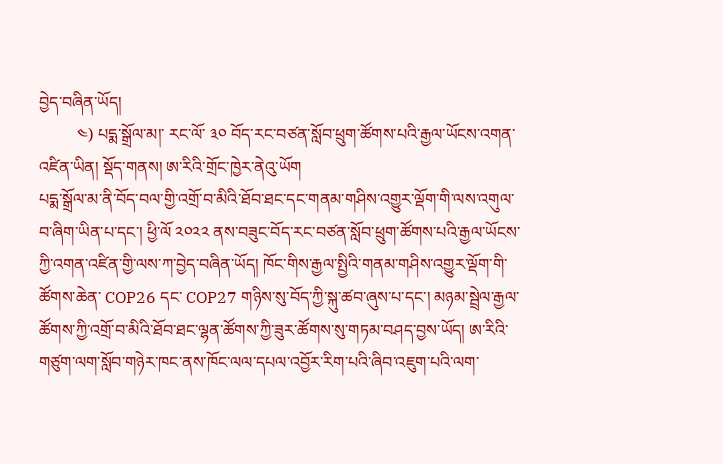བྱེད་བཞིན་ཡོད།
         ༤) པདྨ་སྒྲོལ་མ།་ རང་ལོ་ ༣༠ བོད་རང་བཙན་སློབ་ཕྲུག་ཚོགས་པའི་རྒྱལ་ཡོངས་འགན་འཛིན་ཡིན། སྡོད་གནས། ཨ་རིའི་གྲོང་ཁྱེར་ནེའུ་ཡོག
པདྨ་སྒྲོལ་མ་ནི་བོད་བལ་གྱི་འགྲོ་བ་མིའི་ཐོབ་ཐང་དང་གནམ་གཤིས་འགྱུར་ལྡོག་གི་ལས་འགུལ་བ་ཞིག་ཡིན་པ་དང་། ཕྱི་ལོ ༢༠༢༢ ནས་བཟུང་བོད་རང་བཙན་སློབ་ཕྲུག་ཚོགས་པའི་རྒྱལ་ཡོངས་ཀྱི་འགན་འཛིན་གྱི་ལས་ཀ་བྱེད་བཞིན་ཡོད། ཁོང་གིས་རྒྱལ་སྤྱིའི་གནམ་གཤིས་འགྱུར་ལྡོག་གི་ཚོགས་ཆེན་ COP26 དང་ COP27 གཉིས་སུ་བོད་ཀྱི་སྐུ་ཚབ་ཞུས་པ་དང་། མཉམ་སྦྲེལ་རྒྱལ་ཚོགས་ཀྱི་འགྲོ་བ་མིའི་ཐོབ་ཐང་ལྷན་ཚོགས་ཀྱི་ཟུར་ཚོགས་སུ་གཏམ་བཤད་བྱས་ཡོད། ཨ་རིའི་གཙུག་ལག་སློབ་གཉེར་ཁང་ནས་ཁོང་ལལ་དཔལ་འབྱོར་རིག་པའི་ཞིབ་འཇུག་པའི་ལག་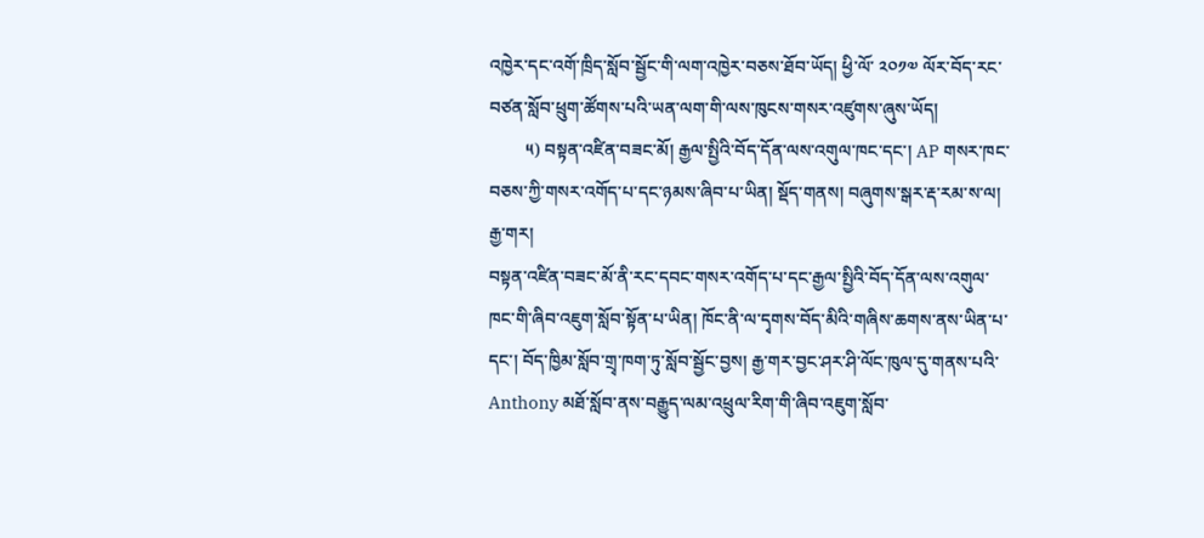འཁྱེར་དང་འགོ་ཁྲིད་སློབ་སྦྱོང་གི་ལག་འཁྱེར་བཅས་ཐོབ་ཡོད། ཕྱི་ལོ་ ༢༠༡༧ ལོར་བོད་རང་བཙན་སློབ་ཕྲུག་ཚོགས་པའི་ཡན་ལག་གི་ལས་ཁུངས་གསར་འཛུགས་ཞུས་ཡོད།
        ༥) བསྟན་འཛིན་བཟང་མོ། རྒྱལ་སྤྱིའི་བོད་དོན་ལས་འགུལ་ཁང་དང་། AP གསར་ཁང་བཅས་ཀྱི་གསར་འགོད་པ་དང་ཉམས་ཞིབ་པ་ཡིན། སྡོད་གནས། བཞུགས་སྒར་རྡ་རམ་ས་ལ། རྒྱ་གར།
བསྟན་འཛིན་བཟང་མོ་ནི་རང་དབང་གསར་འགོད་པ་དང་རྒྱལ་སྤྱིའི་བོད་དོན་ལས་འགུལ་ཁང་གི་ཞིབ་འཇུག་སློབ་སྟོན་པ་ཡིན། ཁོང་ནི་ལ་དྭགས་བོད་མིའི་གཞིས་ཆགས་ནས་ཡིན་པ་དང་། བོད་ཁྱིམ་སློབ་གྲྭ་ཁག་ཏུ་སློབ་སྦྱོང་བྱས། རྒྱ་གར་བྱང་ཤར་ཤི་ལོང་ཁུལ་དུ་གནས་པའི་ Anthony མཐོ་སློབ་ནས་བརྒྱུད་ལམ་འཕྲུལ་རིག་གི་ཞིབ་འཇུག་སློབ་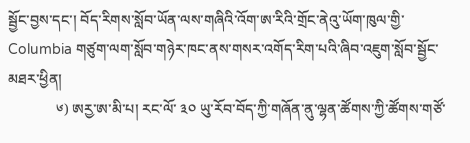སྦྱོང་བྱས་དང་། བོད་རིགས་སློབ་ཡོན་ལས་གཞིའི་འོག་ཨ་རིའི་གྲོང་ནེའུ་ཡོག་ཁུལ་གྱི་ Columbia གཙུག་ལག་སློབ་གཉེར་ཁང་ནས་གསར་འགོད་རིག་པའི་ཞིབ་འཇུག་སློབ་སྦྱོང་མཐར་ཕྱིན།
             ༦) ཨརྱ་ཨ་མི་པ། རང་ལོ་ ༣༠ ཡུ་རོབ་བོད་ཀྱི་གཞོན་ནུ་ལྷན་ཚོགས་ཀྱི་ཚོགས་གཙོ་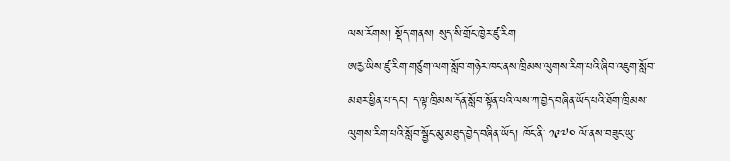ལས་རོགས། སྡོད་གནས། སུད་སི་གྲོང་ཁྱེར་ཛུ་རིག
ཨརྱ་ཡིས་ཛུ་རིག་གཙུག་ལག་སློབ་གཉེར་ཁང་ནས་ཁྲིམས་ལུགས་རིག་པའི་ཞིབ་འཇུག་སློབ་མཐར་ཕྱིན་པ་དང་། ད་ལྟ་ཁྲིམས་དོན་སློབ་སྟོན་པའི་ལས་ཀ་བྱེད་བཞིན་ཡོད་པའི་ཐོག་ཁྲིམས་ལུགས་རིག་པའི་སློབ་སྦྱོང་མུ་མཐུད་བྱེད་བཞིན་ཡོད། ཁོང་ནི་ ༡༩༧༠ ལོ་ནས་བཟུང་ཡུ་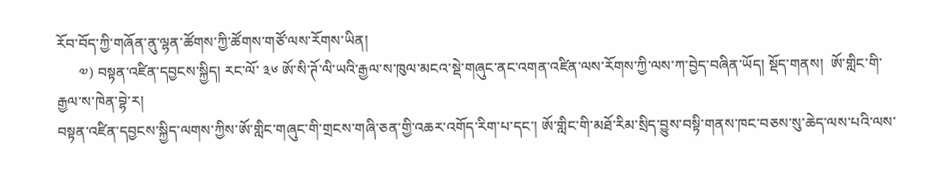རོབ་བོད་ཀྱི་གཞོན་ནུ་ལྷན་ཚོགས་ཀྱི་ཚོགས་གཙོ་ལས་རོགས་ཡིན།
      ༧) བསྟན་འཛིན་དབྱངས་སྐྱིད། རང་ལོ་ ༣༦ ཨོ་སི་ཊོ་ལི་ཡའི་རྒྱལ་ས་ཁུལ་མངའ་སྡེ་གཞུང་ནང་འགན་འཛིན་ལས་རོགས་ཀྱི་ལས་ཀ་བྱེད་བཞིན་ཡོད། སྡོད་གནས།  ཨོ་གླིང་གི་རྒྱལ་ས་ཁེན་བྷེ་ར།
བསྟན་འཛིན་དབྱངས་སྐྱིད་ལགས་ཀྱིས་ཨོ་གླིང་གཞུང་གི་གྲངས་གཞི་ཅན་གྱི་འཆར་འགོད་རིག་པ་དང་། ཨོ་གླིང་གི་མཐོ་རིམ་སྲིད་བྱུས་བསྟི་གནས་ཁང་བཅས་སུ་ཆེད་ལས་པའི་ལས་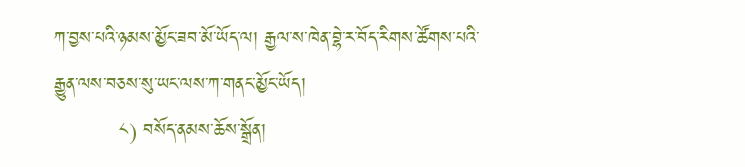ཀ་བྱས་པའི་ཉམས་མྱོང་ཟབ་མོ་ཡོད་ལ། རྒྱལ་ས་ཁེན་བྷེ་ར་བོད་རིགས་ཚོགས་པའི་རྒྱུན་ལས་བཅས་སུ་ཡང་ལས་ཀ་གནང་མྱོང་ཡོད།
          ༨) བསོད་ནམས་ཆོས་སྒྲོན།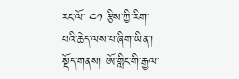རང་ལོ་ ༤༡ རྩིས་ཀྱི་རིག་པའི་ཆེད་ལས་པ་ཞིག་ཡིན་། སྡོད་གནས། ཨོ་གླིང་གི་རྒྱལ་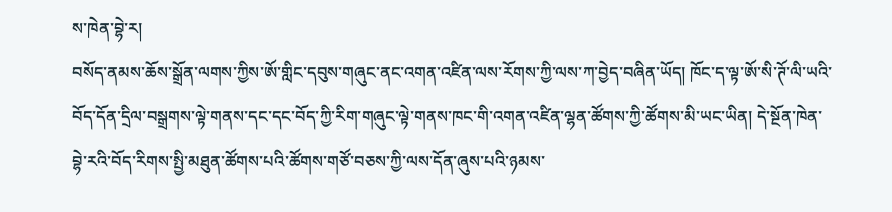ས་ཁེན་བྷེ་ར།
བསོད་ནམས་ཆོས་སྒྲོན་ལགས་ཀྱིས་ཨོ་གླིང་དབུས་གཞུང་ནང་འགན་འཛིན་ལས་རོགས་ཀྱི་ལས་ཀ་བྱེད་བཞིན་ཡོད། ཁོང་ད་ལྟ་ཨོ་སི་ཊོ་ལི་ཡའི་བོད་དོན་དྲིལ་བསྒྲགས་ལྟེ་གནས་དང་དང་བོད་ཀྱི་རིག་གཞུང་ལྟེ་གནས་ཁང་གི་འགན་འཛིན་ལྷན་ཚོགས་ཀྱི་ཚོགས་མི་ཡང་ཡིན། དེ་སྔོན་ཁེན་བྷེ་རའི་བོད་རིགས་སྤྱི་མཐུན་ཚོགས་པའི་ཚོགས་གཙོ་བཅས་ཀྱི་ལས་དོན་ཞུས་པའི་ཉམས་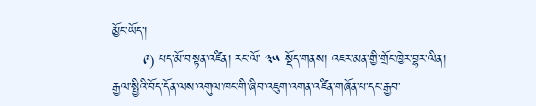མྱོང་ཡོད་།
       ༩) པད་མོ་བསྟན་འཛིན། རང་ལོ་ ༣༥ སྡོད་གནས། འཇར་མན་གྱི་གྲོང་ཁྱེར་བྷར་ལིན། རྒྱལ་སྤྱིའི་བོད་དོན་ལས་འགུལ་ཁང་གི་ཞིབ་འཇུག་འགན་འཛིན་གཞོན་པ་དང་རྒྱབ་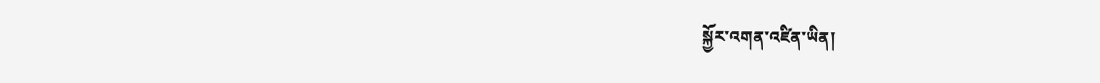སྐྱོར་འགན་འཛིན་ཡིན།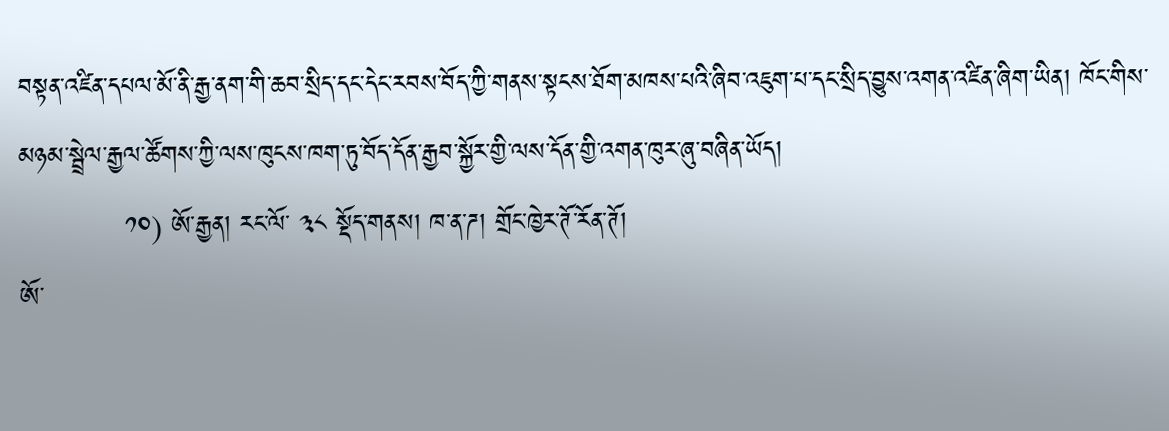བསྟན་འཛིན་དཔལ་མོ་ནི་རྒྱ་ནག་གི་ཆབ་སྲིད་དང་དེང་རབས་བོད་ཀྱི་གནས་སྟངས་ཐོག་མཁས་པའི་ཞིབ་འཇུག་པ་དང་སྲིད་བྱུས་འགན་འཛིན་ཞིག་ཡིན། ཁོང་གིས་མཉམ་སྦྲེལ་རྒྱལ་ཚོགས་ཀྱི་ལས་ཁུངས་ཁག་ཏུ་བོད་དོན་རྒྱབ་སྐྱོར་གྱི་ལས་དོན་གྱི་འགན་ཁུར་ཞུ་བཞིན་ཡོད།
            ༡༠) ཨོ་རྒྱན། རང་ལོ་ ༣༨ སྡོད་གནས། ཁ་ན་ཌ། གྲོང་ཁྱེར་ཊོ་རོན་ཊོ།
ཨོ་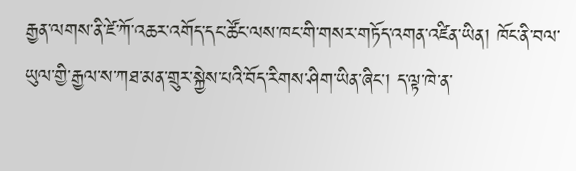རྒྱན་ལགས་ནི་ཛེ་ཀོ་འཆར་འགོད་དང་ཚོང་ལས་ཁང་གི་གསར་གཏོད་འགན་འཛིན་ཡིན། ཁོང་ནི་བལ་ཡུལ་གྱི་རྒྱལ་ས་ཀཐ་མན་གྲུར་སྐྱེས་པའི་བོད་རིགས་ཤིག་ཡིན་ཞིང་། ད་ལྟ་ཁེ་ན་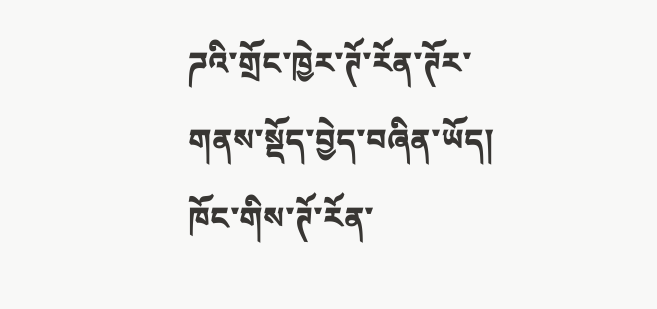ཌའི་གྲོང་ཁྱེར་ཊོ་རོན་ཊོར་གནས་སྡོད་བྱེད་བཞིན་ཡོད། ཁོང་གིས་ཊོ་རོན་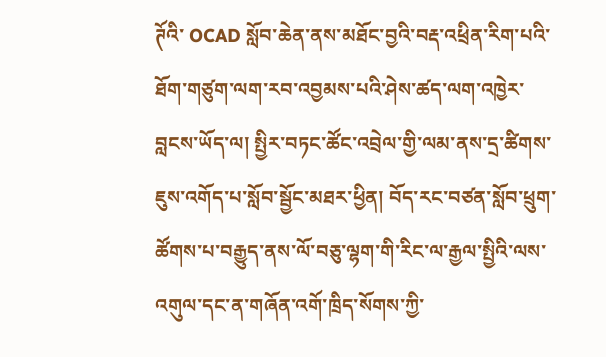ཊོའི་ OCAD སློབ་ཆེན་ནས་མཐོང་བྱའི་བརྡ་འཕྲིན་རིག་པའི་ཐོག་གཙུག་ལག་རབ་འབྱམས་པའི་ཤེས་ཚད་ལག་འཁྱེར་བླངས་ཡོད་ལ། སྤྱིར་བཏང་ཚོང་འབྲེལ་གྱི་ལམ་ནས་དྲ་ཚིགས་ཇུས་འགོད་པ་སློབ་སྦྱོང་མཐར་ཕྱིན། བོད་རང་བཙན་སློབ་ཕྲུག་ཚོགས་པ་བརྒྱུད་ནས་ལོ་བཅུ་ལྷག་གི་རིང་ལ་རྒྱལ་སྤྱིའི་ལས་འགུལ་དང་ན་གཞོན་འགོ་ཁྲིད་སོགས་ཀྱི་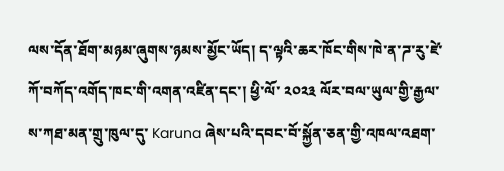ལས་དོན་ཐོག་མཉམ་ཞུགས་ཉམས་མྱོང་ཡོད། ད་ལྟའི་ཆར་ཁོང་གིས་ཁེ་ན་ཌ་རུ་ཛེ་ཀོ་བཀོད་འགོད་ཁང་གི་འགན་འཛིན་དང་། ཕྱི་ལོ་ ༢༠༢༣ ལོར་བལ་ཡུལ་གྱི་རྒྱལ་ས་ཀཐ་མན་གྲུ་ཁུལ་དུ་ Karuna ཞེས་པའི་དབང་བོ་སྐྱོན་ཅན་གྱི་འཁལ་འཐག་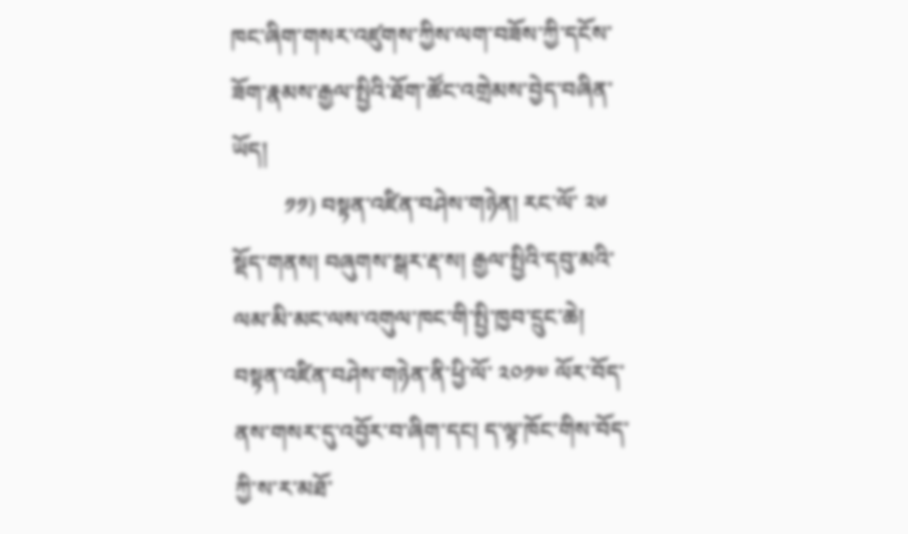ཁང་ཞིག་གསར་འཛུགས་ཀྱིས་ལག་བཟོས་ཀྱི་དངོས་ཟོག་རྣམས་རྒྱལ་སྤྱིའི་ཐོག་ཚོང་འགྲེམས་བྱེད་བཞིན་ཡོད།
         ༡༡) བསྟན་འཛིན་བཤེས་གཉེན། རང་ལོ་ ༢༦ སྡོད་གནས། བཞུགས་སྒར་རྡ་ས། རྒྱལ་སྤྱིའི་དབུ་མའི་ལམ་མི་མང་ལས་འགུལ་ཁང་གི་སྤྱི་ཁྱབ་དྲུང་ཆེ།
བསྟན་འཛིན་བཤེས་གཉེན་ནི་ཕྱི་ལོ་ ༢༠༡༧ ལོར་བོད་ནས་གསར་དུ་འབྱོར་བ་ཞིག་དང། ད་ལྟ་ཁོང་གིས་བོད་ཀྱི་ས་ར་མཐོ་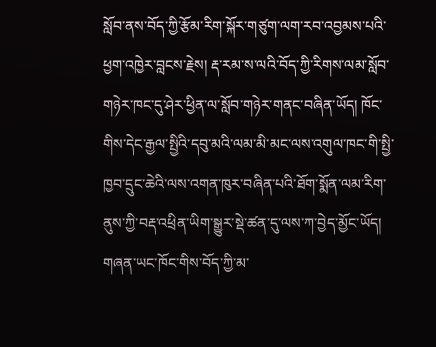སློབ་ནས་བོད་ཀྱི་རྩོམ་རིག་སྐོར་གཙུག་ལག་རབ་འབྱམས་པའི་ཕྱག་འཁྱེར་བླངས་རྗེས། རྡ་རམ་ས་ལའི་བོད་ཀྱི་རིགས་ལམ་སློབ་གཉེར་ཁང་དུ་ཤེར་ཕྱིན་ལ་སློབ་གཉེར་གནང་བཞིན་ཡོད། ཁོང་གིས་དེང་རྒྱལ་སྤྱིའི་དབུ་མའི་ལམ་མི་མང་ལས་འགུལ་ཁང་གི་སྤྱི་ཁྱབ་དྲུང་ཆེའི་ལས་འགན་ཁུར་བཞིན་པའི་ཐོག་སྨོན་ལམ་རིག་ནུས་ཀྱི་བརྡ་འཕྲིན་ཡིག་སྒྱུར་སྡེ་ཚན་དུ་ལས་ཀ་བྱེད་མྱོང་ཡོད། གཞན་ཡང་ཁོང་གིས་བོད་ཀྱི་མ་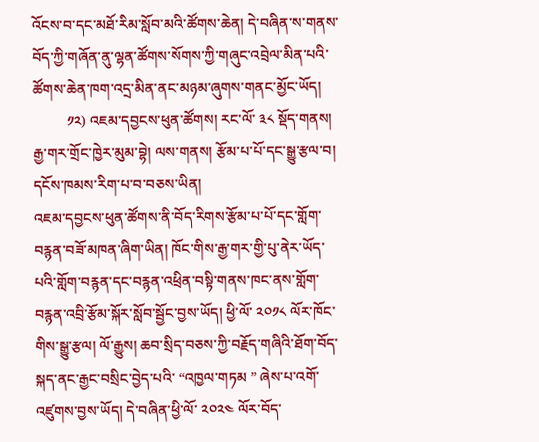འོངས་བ་དང་མཐོ་རིམ་སློབ་མའི་ཚོགས་ཆེན། དེ་བཞིན་ས་གནས་བོད་ཀྱི་གཞོན་ནུ་ལྷན་ཚོགས་སོགས་ཀྱི་གཞུང་འབྲེལ་མིན་པའི་ཚོགས་ཆེན་ཁག་འདྲ་མིན་ནང་མཉམ་ཞུགས་གནང་མྱོང་ཡོད།
         ༡༢) འཇམ་དབྱངས་ཕུན་ཚོགས། རང་ལོ་ ༣༨ སྡོད་གནས། རྒྱ་གར་གྲོང་ཁྱེར་མུམ་བྷེ། ལས་གནས། རྩོམ་པ་པོ་དང་སྒྱུ་རྩལ་བ། དངོས་ཁམས་རིག་པ་བ་བཅས་ཡིན།
འཇམ་དབྱངས་ཕུན་ཚོགས་ནི་བོད་རིགས་རྩོམ་པ་པོ་དང་གློག་བརྙན་བཟོ་མཁན་ཞིག་ཡིན། ཁོང་གིས་རྒྱ་གར་གྱི་པུ་ནེར་ཡོད་པའི་གློག་བརྙན་དང་བརྙན་འཕྲིན་བསྟི་གནས་ཁང་ནས་གློག་བརྙན་འབྲི་རྩོམ་སྐོར་སློབ་སྦྱོང་བྱས་ཡོད། ཕྱི་ལོ་ ༢༠༡༨ ལོར་ཁོང་གིས་སྒྱུ་རྩལ། ལོ་རྒྱུས། ཆབ་སྲིད་བཅས་ཀྱི་བརྗོད་གཞིའི་ཐོག་བོད་སྐད་ནང་རྒྱང་བསྲིང་བྱེད་པའི་ “འཁྱལ་གཏམ ” ཞེས་པ་འགོ་འཛུགས་བྱས་ཡོད། དེ་བཞིན་ཕྱི་ལོ་ ༢༠༢༤ ལོར་བོད་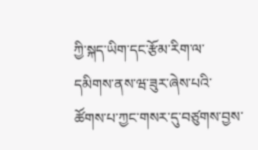ཀྱི་སྐད་ཡིག་དང་རྩོམ་རིག་ལ་དམིགས་ནས་ཝ་ཟུར་ཞེས་པའི་ཚོགས་པ་ཀྱང་གསར་དུ་བཙུགས་བྱས་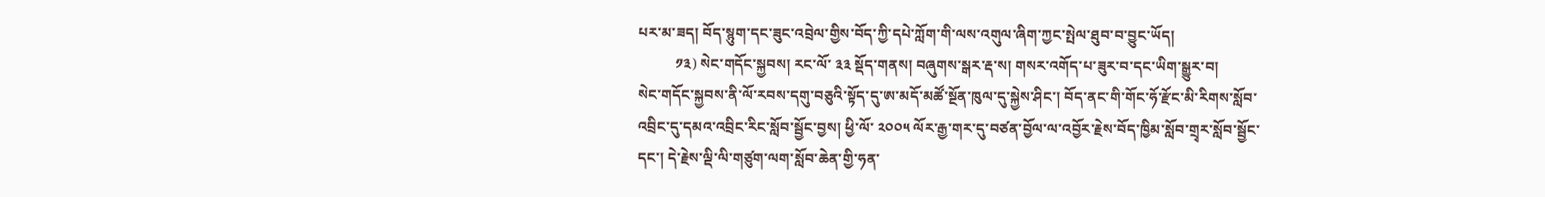པར་མ་ཟད། བོད་སྙུག་དང་ཟུང་འབྲེལ་གྱིས་བོད་ཀྱི་དཔེ་ཀློག་གི་ལས་འགུལ་ཞིག་ཀྱང་སྤེལ་ཐུབ་བ་བྱུང་ཡོད།
          ༡༣) སེང་གདོང་སྐྱབས། རང་ལོ་ ༣༣ སྡོད་གནས། བཞུགས་སྒར་རྡ་ས། གསར་འགོད་པ་ཟུར་བ་དང་ཡིག་སྒྱུར་བ།
སེང་གདོང་སྐྱབས་ནི་ལོ་རབས་དགུ་བཅུའི་སྟོད་དུ་ཨ་མདོ་མཚོ་སྔོན་ཁུལ་དུ་སྐྱེས་ཤིང་། བོད་ནང་གི་གོང་ཧོ་རྫོང་མི་རིགས་སློབ་འབྲིང་དུ་དམའ་འབྲིང་རིང་སློབ་སྦྱོང་བྱས། ཕྱི་ལོ་ ༢༠༠༥ ལོར་རྒྱ་གར་དུ་བཙན་བྱོལ་ལ་འབྱོར་རྗེས་བོད་ཁྱིམ་སློབ་གྲྭར་སློབ་སྦྱོང་དང་། དེ་རྗེས་ལྡི་ལི་གཙུག་ལག་སློབ་ཆེན་གྱི་ཧན་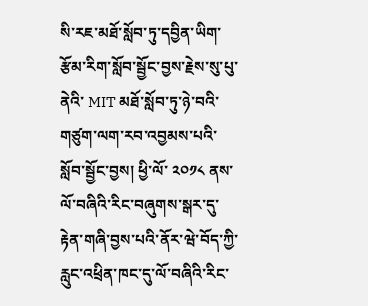སི་རཇ་མཐོ་སློབ་ཏུ་དབྱིན་ཡིག་རྩོམ་རིག་སློབ་སྦྱོང་བྱས་རྗེས་སུ་པུ་ནེའི་ MIT མཐོ་སློབ་ཏུ་ཉེ་བའི་གཙུག་ལག་རབ་འབྱམས་པའི་སློབ་སྦྱོང་བྱས། ཕྱི་ལོ་ ༢༠༡༨ ནས་ལོ་བཞིའི་རིང་བཞུགས་སྒར་དུ་རྟེན་གཞི་བྱས་པའི་ནོར་ཝེ་བོད་ཀྱི་རླུང་འཕྲིན་ཁང་དུ་ལོ་བཞིའི་རིང་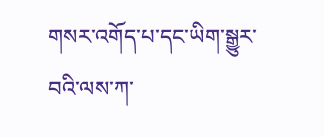གསར་འགོད་པ་དང་ཡིག་སྒྱུར་བའི་ལས་ཀ་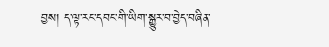བྱས། ད་ལྟ་རང་དབང་གི་ཡིག་སྒྱུར་བ་བྱེད་བཞིན་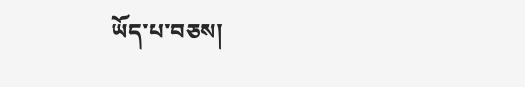ཡོད་པ་བཅས།